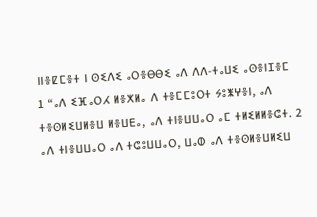ⵏⵏⴻⵇⵎⴻⵜ ⵏ ⵙⵉⴷⵉ ⴰⵔⴻⴱⴱⵉ ⴰⴷ ⴷⴷ-ⵜⴰⵡⵉ ⴰⵙⴻⵏⵊⴻⵎ
1 “ⴰⴷ ⵉⴼⴰⵔⵃ ⵍⴻⵅⵍⴰ ⴷ ⵜⴻⵎⵎⵓⵔⵜ ⵢⵓⵥⵖⴻⵏ, ⴰⴷ ⵜⴻⵙⵍⵉⵡⵍⴻⵡ ⵍⴻⵡⴹⴰ, ⴰⴷ ⵜⵏⴻⵡⵡⴰⵔ ⴰⵎ ⵜⵍⵉⵍⵍⴻⵛⵜ. 2 ⴰⴷ ⵜⵏⴻⵡⵡⴰⵔ ⴰⴷ ⵜⵛⵓⵡⵡⴰⵔ, ⵡⴰⵀ ⴰⴷ ⵜⴻⵙⵍⴻⵡⵍⵉⵡ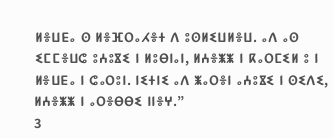ⵍⴻⵡⴹⴰ ⵙ ⵍⴻⴼⵔⴰⵃⴻⵜ ⴷ ⵓⵙⵍⵉⵡⵍⴻⵡ. ⴰⴷ ⴰⵙ ⵉⵎⵎⴻⵡⵛ ⵓⵄⵓⴵⵉ ⵏ ⵍⵓⴱⵏⴰⵏ, ⵍⵄⴻⵥⵥ ⵏ ⴽⴰⵔⵎⵉⵍ ⵓ ⵏ ⵍⴻⵡⴹⴰ ⵏ ⵛⴰⵔⵓⵏ. ⵏⵉⵜⵏⵉ ⴰⴷ ⵥⴰⵔⴻⵏ ⴰⵄⵓⴵⵉ ⵏ ⵙⵉⴷⵉ, ⵍⵄⴻⵥⵥ ⵏ ⴰⵔⴻⴱⴱⵉ ⵏⵏⴻⵖ.”
3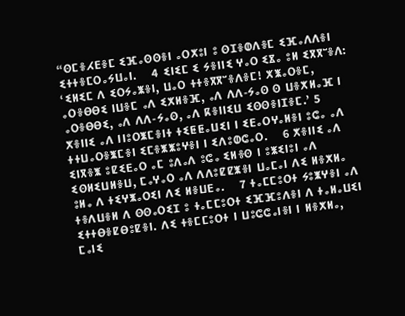“ⵙⵎⴻⵃⴹⴻⵎ ⵉⴼⴰⵙⵙⴻⵏ ⴰⵔⵅⵓⵏ ⵓ ⵙⵊⴻⵀⴷⴻⵎ ⵉⴼⴰⴷⴷⴻⵏ ⵉⵜⵜⴻⵎⵔⴰⵢⵡⴰⵏ.    4 ⵉⵏⵉⵎ ⵉ ⵢⴻⵏⵏⵉ ⵖⴰⵔ ⵉⴵⴰ ⵓⵍ ⵉⴳⴳⵯⴻⴷ: ‘ⵉⵍⵉⵎ ⴷ ⵉⵔⵢⴰⵥⴻⵏ, ⵡⴰⵔ ⵜⵜⴻⴳⴳⵯⴻⴷⴻⵎ! ⵅⵥⴰⵔⴻⵎ, ⴰⵔⴻⴱⴱⵉ ⵏⵡⴻⵎ ⴰⴷ ⵉⵅⵍⴻⴼ, ⴰⴷ ⴷⴷ-ⵢⴰⵙ ⵙ ⵡⴻⵅⵍⴰⴼ ⵏ ⴰⵔⴻⴱⴱⵉ, ⴰⴷ ⴷⴷ-ⵢⴰⵙ, ⴰⴷ ⴽⴻⵏⵏⵉⵡ ⵉⵙⵙⴻⵏⵊⴻⵎ.’ 5 ⵅⴻⵏⵏⵉ ⴰⴷ ⵏⵏⵓⵔⵥⵎⴻⵏⵜ ⵜⵉⵟⵟⴰⵡⵉⵏ ⵏ ⵉⴹⴰⵔⵖⴰⵍⴻⵏ ⵓⵛⴰ ⴰⴷ ⵜⵜⵡⴰⵔⴻⵥⵎⴻⵏ ⵉⵎⴻⵥⵥⵓⵖⴻⵏ ⵏ ⵉⴷⵓⵀⵛⴰⵔ.    6 ⵅⴻⵏⵏⵉ ⴰⴷ ⵉⵏⴳⴻⵥ ⵓⵇⵉⴹⴰⵔ ⴰⵎ ⵓⴷⴰⴷ ⵓⵛⴰ ⵉⵍⴻⵙ ⵏ ⵓⵥⵉⵏⵓⵏ ⴰⴷ ⵉⵙⵍⵉⵡⵍⴻⵡ, ⵎⴰⵖⴰⵔ ⴰⴷ ⴷⴷⵓⵇⵇⵥⴻⵏ ⵡⴰⵎⴰⵏ ⴷⵉ ⵍⴻⵅⵍⴰ ⵓⵍⴰ ⴷ ⵜⵉⵖⵥⴰⵔⵉⵏ ⴷⵉ ⵍⴻⵡⴹⴰ.    7 ⵜⴰⵎⵎⵓⵔⵜ ⵢⵓⵥⵖⴻⵏ ⴰⴷ ⵜⴻⴷⵡⴻⵍ ⴷ ⵙⵙⴰⵔⵉⵊ ⵓ ⵜⴰⵎⵎⵓⵔⵜ ⵉⴼⴼⵓⴷⴻⵏ ⴷ ⵜⴰⵍⴰⵡⵉⵏ ⵉⵜⵜⴱⴻⵇⴱⵓⵇⴻⵏ. ⴷⵉ ⵜⴻⵎⵎⵓⵔⵜ ⵏ ⵡⵓⵛⵛⴰⵏⴻⵏ ⵏ ⵍⴻⵅⵍⴰ, ⵎⴰⵏⵉ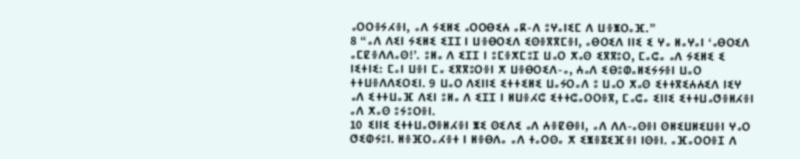ⴰⵔⵔⴻⵢⵃⴻⵏ, ⴰⴷ ⵢⵉⵍⵉ ⴰⵔⵔⴱⵉⵄ ⴰⴽ-ⴷ ⵓⵖⴰⵏⵉⵎ ⴷ ⵡⴻⵥⵔⴰⴼ.”
8 “ⴰⴷ ⴷⵉⵏ ⵢⵉⵍⵉ ⵉⵊⵊ ⵏ ⵡⴻⴱⵔⵉⴷ ⵉⵙⴻⴳⴳⵎⴻⵏ, ⴰⴱⵔⵉⴷ ⵏⵏⵉ ⵉ ⵖⴰ ⵍⴰⵖⴰⵏ ‘ⴰⴱⵔⵉⴷ ⴰⵎⵇⴻⴷⴷⴰⵙ!’. ⵓⵍⴰ ⴷ ⵉⵊⵊ ⵏ ⵓⵎⴻⵅⵎⵓⵊ ⵡⴰⵔ ⵅⴰⵙ ⵉⴳⴳⵓⵔ, ⵎⴰⵛⴰ ⴰⴷ ⵢⵉⵍⵉ ⵉ ⵏⵉⵜⵏⵉ: ⵎⴰⵏ ⵡⴻⵏ ⵎⴰ ⵉⴳⴳⵓⵔⴻⵏ ⵅ ⵡⴻⴱⵔⵉⴷ-ⴰ, ⵄⴰⴷ ⵉⴱⵓⵀⴰⵍⵉⵢⵢⴻⵏ ⵡⴰⵔ ⵜⵜⵡⴻⴷⴷⵉⵔⵉⵏ. 9 ⵡⴰⵔ ⴷⵉⵏⵏⵉ ⵉⵜⵜⵉⵍⵉ ⵡⴰⵢⵔⴰⴷ ⵓ ⵡⴰⵔ ⵅⴰⵙ ⵉⵜⵜⴳⵉⵄⵄⵉⴷ ⵏⵉⵖ ⴰⴷ ⵉⵜⵜⵡⴰⴼ ⴷⵉⵏ ⵓⵍⴰ ⴷ ⵉⵊⵊ ⵏ ⵍⵡⴻⵃⵛ ⵉⵜⵜⵛⴰⵔⵔⴻⴳ, ⵎⴰⵛⴰ ⵉⵏⵏⵉ ⵉⵜⵜⵡⴰⵚⴻⵍⵃⴻⵏ ⴰⴷ ⵅⴰⵙ ⵓⵢⵓⵔⴻⵏ.
10 ⵉⵏⵏⵉ ⵉⵜⵜⵡⴰⵚⴻⵍⵃⴻⵏ ⵥⵉ ⵙⵉⴷⵉ ⴰⴷ ⵄⴻⵇⴱⴻⵏ, ⴰⴷ ⴷⴷ-ⴰⵙⴻⵏ ⵙⵍⵉⵡⵍⵉⵡⴻⵏ ⵖⴰⵔ ⵚⵉⵀⵢⵓⵏ. ⵍⴻⴼⵔⴰⵃⴻⵜ ⵏ ⵍⴻⴱⴷⴰ ⴰⴷ ⵜⴰⵔⵙⴰ ⵅ ⵉⵥⴻⴵⵉⴼⴻⵏ ⵏⵙⴻⵏ. ⴰⴼⴰⵔⵔⴻⵊ ⴷ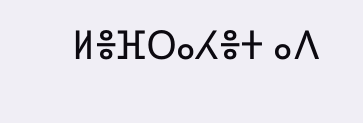ⵍⴻⴼⵔⴰⵃⴻⵜ ⴰⴷ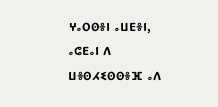ⵖⴰⵔⵙⴻⵏ ⴰⵡⴹⴻⵏ, ⴰⵛⴹⴰⵏ ⴷ ⵡⴻⵙⵃⵉⵙⵙⴻⴼ ⴰⴷ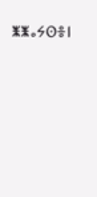ⵥⵥⴰⵢⵙⴻⵏ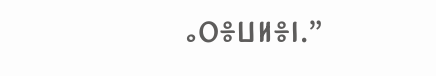ⴰⵔⴻⵡⵍⴻⵏ.”